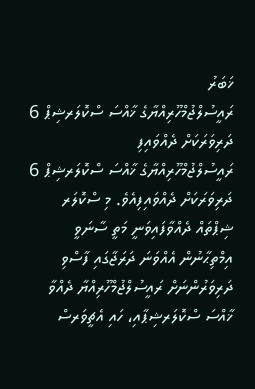ޚަބަރު
ރައީސުލްޖުމްހޫރިއްޔާގެ ޚާއްސަ ސްކޮލަރޝިޕް 6 ދަރިވަރަކަށް ދެއްވައިފި
ރައީސުލްޖުމްހޫރިއްޔާގެ ޚާއްސަ ސްކޮލަރޝިޕް 6 ދަރިވަރަކަށް ދެއްވައިފިއެވެ. މި ސްކޮލަރ ޝިޕްތައް ދެއްވާފައިވަނީ މަތީ ސާނަވީ އިމްތިޙާނުން އެއްވަނަ ދަރަޖާގައި ފާސްވި ދަރިވަރުންނަށް ރައީސުލްޖުމްހޫރިއްޔާ ދެއްވާ ޚާއްސަ ސްކޮލަރޝިޕާއި، ހައި އެޗީވަރސް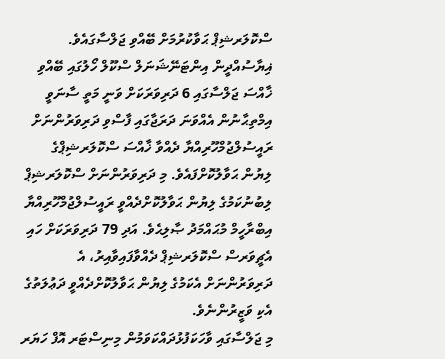ސްކޮލަރޝިޕް ޙަވާކުރުމަށް ބޭއްވި ޖަލްސާގައެވެ.
ޣިޔާސުއްދީން އިންޓަނޭޝަނަލް ސްކޫލް ހޯލުގައި ބޭއްވި ޚާއްސަ ޖަލްސާގައި 6 ދަރިވަރަކަށް ވަނީ މަތީ ސާނަވީ އިމްތިޙާނުން އެއްވަނަ ދަރަޖާގައި ފާސްވި ދަރިވަރުންނަށް ރައީސުލްޖުމްހޫރިއްޔާ ދެއްވާ ޚާއްސަ ސްކޮލަރޝިޕްގެ ލިޔުން ޙަވާލުކޮށްފައެވެ. މި ދަރިވަރުންނަށް ސްކޮލަރޝިޕް ލިބުނުކަމުގެ ލިޔުން ޙަވާލުކޮށްދެއްވީ ރައީސުލްޖުމްހޫރިއްޔާ އިބްރާހީމް މުޙައްމަދު ޞާލިޙެވެ. އަދި 79 ދަރިވަރަކަށް ހައި އެޗީވަރސް ސްކޮލަރޝިޕް ދެއްވާފައިވާއިރު، އެ ދަރިވަރުންނަށް އެކަމުގެ ލިޔުން ޙަވާލުކޮށްދެއްވީ ދަޢުލަތުގެ އެކި ވަޒީރުންނެވެ.
މި ޖަލްސާގައި ވާހަކަފުޅުދައްކަވަމުން މިނިސްޓަރ އޮފް ހަޔަރ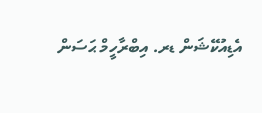އެޑިއުކޭޝަން ޑރ. އިބްރާހީމް ޙަސަން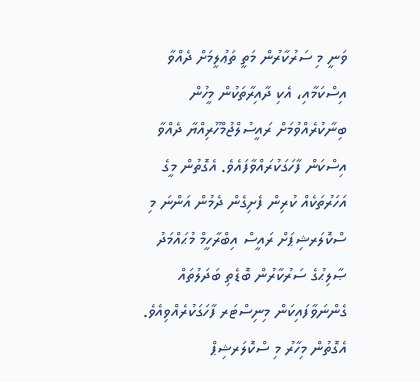ވަނީ މި ސަރުކާރުން މަތީ ތަޢުލީމަށް ދެއްވާ އިސްކަމާއި، އެކި ދާއިރާތަކުން މީހުން ބިނާކުރެއްވުމަށް ރައީސުލްޖުމްހޫރިއްޔާ ދެއްވާ އިސްކަން ފާހަގަކުރައްވާފައެވެ. އެގޮތުން މީގެ އަހަރުތަކެއް ކުރިން ފެށިގެން ދެމުން އަންނަ މި ސްކޮލަރޝިޕަށް ރައީސް އިބްރާހީމް މުޙައްމަދު ޞާލިޙުގެ ސަރުކާރުން ބޮޑެތި ބަދަލުތައް ގެންނަވާފައިކަން މިނިސްޓަރ ފާހަގަކުރެއްވިއެވެ. އެގޮތުން މިހާރު މި ސްކޮލަރޝިޕް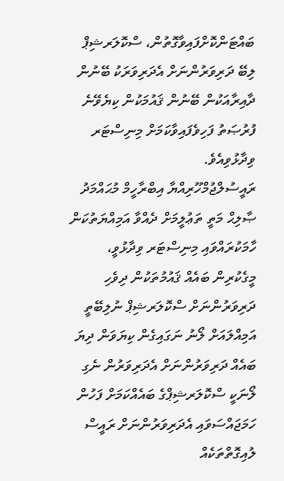ބައްޓަންކޮށްފައިވާގޮތުން، ސްކޮލަރޝިޕް ލިބޭ ދަރިވަރުންނަށް އެދަރިވަރަކު ބޭނުން ދާއިރާއަކުން ބޭނުން ޤައުމަކުން ކިޔެވޭނެ ފުރުޞަތު ފަހިވެފައިވާކަމަށް މިނިސްޓަރ ވިދާޅުވިއެވެ.
ރައީސުލްޖުމްހޫރިއްޔާ އިބްރާހީމް މުޙައްމަދު ޞާލިޙް މަތީ ތަޢުލީމަށް ދެއްވާ އަމިއްޔަތުކަން ހާމަކުރައްވައި މިނިސްޓަރ ވިދާޅުވީ، މީގެކުރިން ބައެއް ޤައުމުތަކުން ދިވެހި ދަރިވަރުންނަށް ސްކޮލަރޝިޕް ނުލިބޭތީ އަމިއްލައަށް ލޯނު ނަގައިގެން ކިޔަވަން ދިޔަ ބައެއް ދަރިވަރުންނަށް އެދަރިވަރުން ނެގި ލޯނަކީ ސްކޮލަރޝިޕްގެ ބައެއްކަމަށް ފަހުން ހަމަޖައްސަވައި އެދަރިވަރުންނަށް ރައީސް ލުއިގޮތްތަކެއް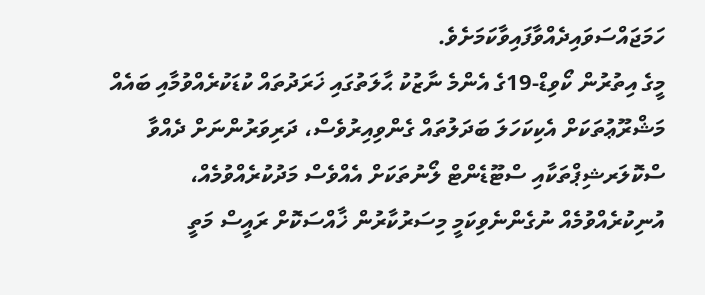ހަމަޖައްސަވައިދެއްވާފައިވާކަމަށެވެ.
މީގެ އިތުރުން ކޯވިޑް-19ގެ އެންމެ ނާޒުކު ޙާލަތުގައި ޚަރަދުތައް ކުޑަކުރެއްވުމާއި ބައެއް މަޝްރޫޢުތަކަށް އެކިކަހަލަ ބަދަލުތައް ގެންވިއިރުވެސް، ދަރިވަރުންނަށް ދެއްވާ ސްކޮލަރޝިޕްތަކާއި ސްޓޫޑެންޓް ލޯނުތަކަށް އެއްވެސް މަދުކުރެއްވުމެއް، އުނިކުރެއްވުމެއް ނުގެންނެވިކަމީ މިސަރުކާރުން ޚާއްސަކޮށް ރައީސް މަތީ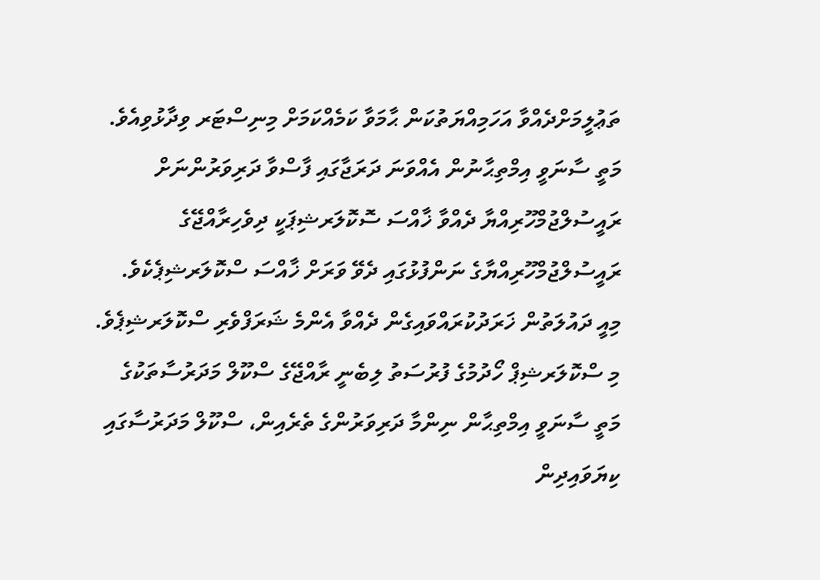ތަޢުލީމަށްދެއްވާ އަހަމިއްޔަތުކަން ޙާމަވާ ކަމެއްކަމަށް މިނިސްޓަރ ވިދާޅުވިއެވެ.
މަތީ ސާނަވީ އިމްތިޙާނުން އެއްވަނަ ދަރަޖާގައި ފާސްވާ ދަރިވަރުންނަށް ރައީސުލްޖުމްހޫރިއްޔާ ދެއްވާ ޚާއްސަ ސޮކޮލަރޝިޕަކީ ދިވެހިރާއްޖޭގެ ރައީސުލްޖުމްހޫރިއްޔާގެ ނަންފުޅުގައި ދެވޭ ވަރަށް ޚާއްސަ ސްކޮލަރޝިޕެކެވެ. މިއީ ދައުލަތުން ޚަރަދުކުރައްވައިގެން ދެއްވާ އެންމެ ޝަރަފްވެރި ސްކޮލަރޝިޕެވެ.
މި ސްކޮލަރޝިޕް ހޯދުމުގެ ފުރުސަތު ލިބެނީ ރާއްޖޭގެ ސްކޫލް މަދަރުސާތަކުގެ މަތީ ސާނަވީ އިމްތިޙާން ނިންމާ ދަރިވަރުންގެ ތެރެއިން، ސްކޫލް މަދަރުސާގައި ކިޔަވައިދިން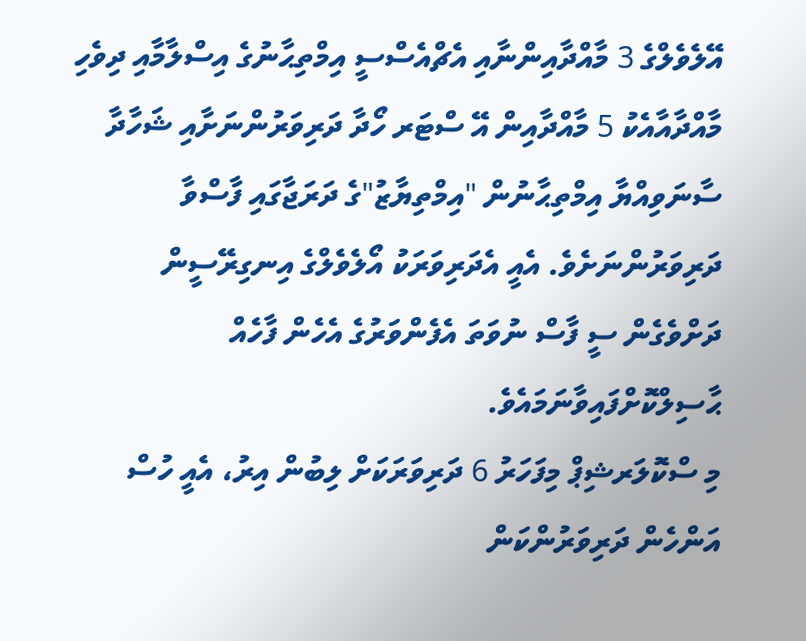އޭލެވެލްގެ 3 މާއްދާއިންނާއި އެޗްއެސްސީ އިމްތިޙާނުގެ އިސްލާމާއި ދިވެހި މާއްދާއާއެކު 5 މާއްދާއިން އޭ ސްޓަރ ހޯދާ ދަރިވަރުންނަށާއި ޝަހާދާ ސާނަވިއްޔާ އިމްތިޙާނުން "އިމްތިޔާޒު"ގެ ދަރަޖާގައި ފާސްވާ ދަރިވަރުންނަށެވެ. އެއީ އެދަރިވަރަކު އޯލެވެލްގެ އިނގިރޭސީން ދަށްވެގެން ސީ ފާސް ނުވަތަ އެފެންވަރުގެ އެހެން ފާހެއް ޙާސިލްކޮށްފައިވާނަމައެވެ.
މި ސްކޮލަރޝިޕް މިފަހަރު 6 ދަރިވަރަކަށް ލިބުން އިރު، އެއީ ހުސް އަންހެން ދަރިވަރުންކަން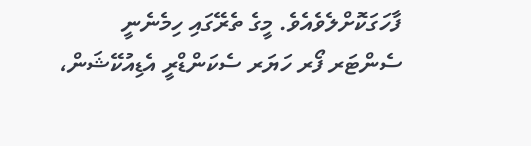ފާހަގަކޮށްލެވެއެވެ. މީގެ ތެރޭގައި ހިމެނެނީ ސެންޓަރ ފޯރ ހަޔަރ ސެކަންޑްރީ އެޑިއުކޭޝަން،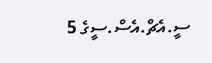ސީ.އެޗް.އެސް.ސީގެ 5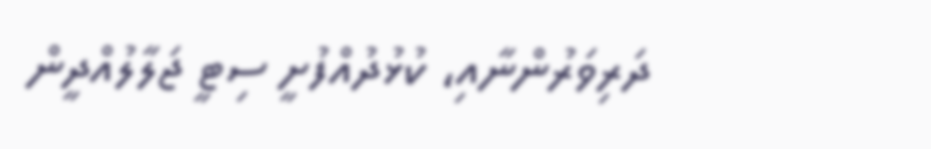ދަރިވަރުންނާއި، ކުޅުދުއްފުށީ ސިޓީ ޖަލާލުއްދީން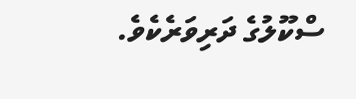ސްކޫލުގެ ދަރިވަރެކެވެ.